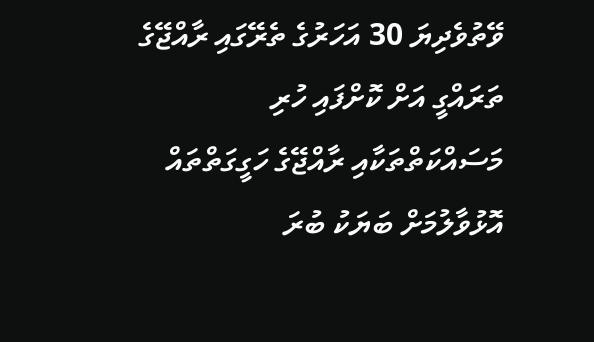ވޭތުވެދިޔަ 30 އަހަރުގެ ތެރޭގައި ރާއްޖޭގެ ތަރައްގީ އަށް ކޮށްފައި ހުރި މަސައްކަތްތަކާއި ރާއްޖޭގެ ހަގީގަތްތައް އޮޅުވާލުމަށް ބަޔަކު ބުރަ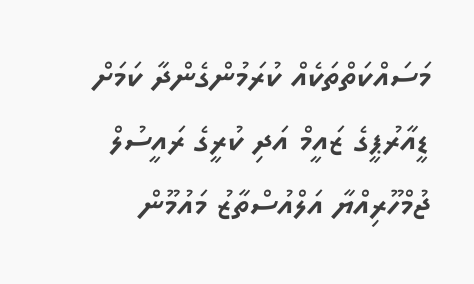މަސައްކަތްތަކެއް ކުރަމުންގެންދާ ކަމަށް ޑީއާރުޕީގެ ޒައީމް އަދި ކުރީގެ ރައީސުލް ޖުމްހޫރިއްޔާ އަލްއުސްތާޒު މައުމޫން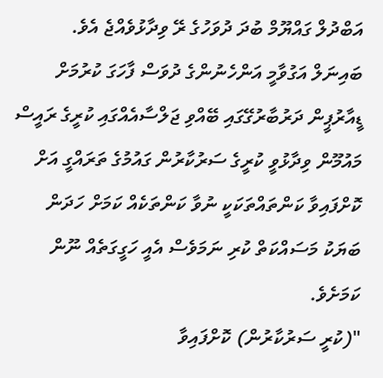އަބްދުލް ގައްޔޫމް ބުދަ ދުވަހުގެ ރޭ ވިދާޅުވެއްޖެ އެވެ.
ބައިނަލް އަގުވާމީ އަންހެނުންގެ ދުވަސް ފާހަގަ ކުރުމަށް ޑީއާރުޕީން ދަރުބާރުގޭގައި ބޭއްވި ޖަލްސާއެއްގައި ކުރީގެ ރައީސް މައުމޫން ވިދާޅުވީ ކުރީގެ ސަރުކާރުން ގައުމުގެ ތަރައްގީ އަށް ކޮށްފައިވާ ކަންތައްތަކަކީ ނުވާ ކަންތަކެއް ކަމަށް ހަދަން ބަޔަކު މަސައްކަތް ކުރި ނަމަވެސް އެއީ ހަގީގަތެއް ނޫން ކަމަށެވެ.
"(ކުރީ ސަރުކާރުން) ކޮށްފައިވާ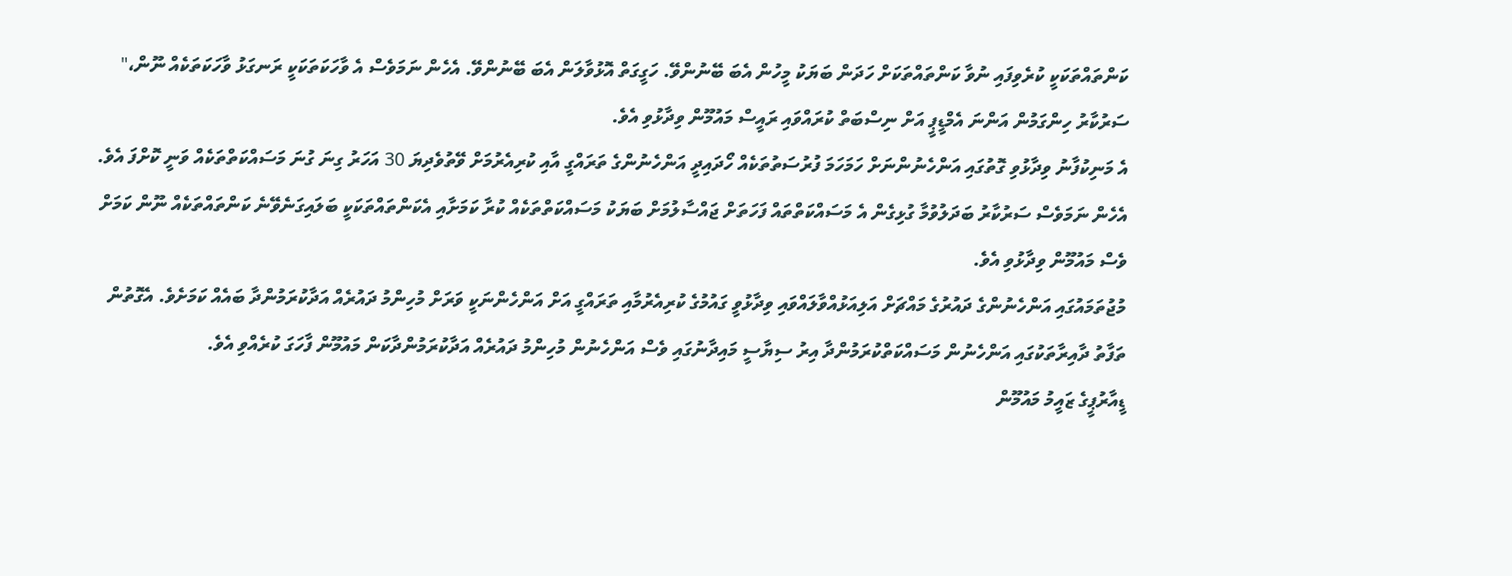ކަންތައްތަކަކީ ކުރެވިފައި ނުވާ ކަންތައްތަކަށް ހަދަން ބަޔަކު މީހުން އެބަ ބޭނުންވޭ. ހަގީގަތް އޮޅުވާލަން އެބަ ބޭނުންވޭ. އެހެން ނަމަވެސް އެ ވާހަކަތަކަކީ ރަނގަޅު ވާހަކަތަކެއް ނޫން،" ސަރުކާރު ހިންގަމުން އަންނަ އެމްޑީޕީ އަށް ނިސްބަތް ކުރައްވައި ރައީސް މައުމޫން ވިދާޅުވި އެވެ.
އެ މަނިކުފާނު ވިދާޅުވި ގޮތުގައި އަންހެނުންނަށް ހަމަހަމަ ފުރުސަތުތަކެއް ހޯދައިދީ އަންހެނުންގެ ތަރައްގީ އާއި ކުރިއެރުމަށް ވޭތުވެދިޔަ 30 އަހަރު ގިނަ ގުނަ މަސައްކަތްތަކެއް ވަނީ ކޮށްފަ އެވެ. އެހެން ނަމަވެސް ސަރުކާރު ބަދަލުވުމާ ގުޅިގެން އެ މަސައްކަތްތައް ފަހަތަށް ޖައްސާލުމަށް ބަޔަކު މަސައްކަތްތަކެއް ކުރާ ކަމަށާއި އެކަންތައްތަކަކީ ބަލައިގަނެވޭނެ ކަންތައްތަކެއް ނޫން ކަމަށް ވެސް މައުމޫން ވިދާޅުވި އެވެ.
މުޖުތަމައުގައި އަންހެނުންގެ ދައުރުގެ މައްޗަށް އަލިއަޅުއްވާލައްވައި ވިދާޅުވީ ގައުމުގެ ކުރިއެރުމާއި ތަރައްގީ އަށް އަންހެންނަކީ ވަރަށް މުހިންމު ދައުރެއް އަދާކުރަމުންދާ ބައެއް ކަމަށެވެ. އެގޮތުން ތަފާތު ދާއިރާތަކުގައި އަންހެނުން މަސައްކަތްކުރަމުންދާ އިރު ސިޔާސީ މައިދާނުގައި ވެސް އަންހެނުން މުހިންމު ދައުރެއް އަދާކުރަމުންދާކަން މައުމޫން ފާހަގަ ކުރެއްވި އެވެ.
ޑީއާރުޕީގެ ޒައީމު މައުމޫން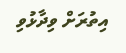އިތުރަށް ވިދާޅުވި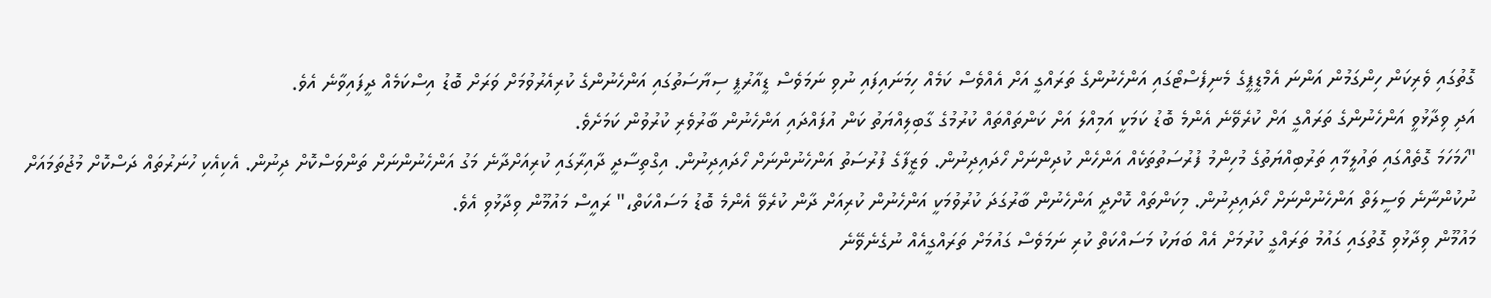ގޮތުގައި ވެރިކަން ހިންގަމުން އަންނަ އެމްޑީޕީގެ މެނިފެސްޓޯގައި އަންހެނުންގެ ތަރައްގީ އަށް އެއްވެސް ކަމެއް ހިމަނައިފައި ނުވި ނަމަވެސް ޑީއާރުޕީ ސިޔާސަތުގައި އަންހެނުންގެ ކުރިއެރުވުމަށް ވަރަށް ބޮޑު އިސްކަމެއް ދީފައިވާނެ އެވެ.
އަދި ވިދާޅުވީ އަންހެނުންގެ ތަރައްގީ އަށް ކުރެވޭނެ އެންމެ ބޮޑު ކަމަކީ އަމިއްލަ އަށް ކަންތައްތައް ކުރުމުގެ ގާބިލިއްޔަތު ކަން އުފައްދައި އަންހެނުން ބާރުވެރި ކުރުވުން ކަމަށެވެ.
"ހަމަހަމަ ގޮތެއްގައި ތައުލީމާއި ތަރުބިއްޔަތުގެ މުހިންމު ފުރުސަތުތަކެއް އަންހެން ކުދިންނަށް ހޯދައިދިނުން. ވަޒީފާގެ ފުރުސަތު އަންހެނުންނަށް ހޯދައިދިނުން. އިގްތިސާދީ ދާއިރާގައި ކުރިއަށްދާނެ މަގު އަންހެނުންނަށް ތަންވަސްކޮށް ދިނުން. އެކިއެކި ހުނަރުތައް ދަސްކޮށް މުޖުތަމައަށް ނުކުންނާނެ ވަސީލަތް އަންހެނުންނަށް ހޯދައިދިނުން. މިކަންތައް ކޮށްދީ އަންހެނުން ބާރުގަދަ ކުރުވުމަކީ އަންހެނުން ކުރިއަށް ދާން ކުރެވޭ އެންމެ ބޮޑު މަސައްކަތް،" ރައީސް މައުމޫން ވިދާޅުވި އެވެ.
މައުމޫން ވިދާޅުވި ގޮތުގައި ގައުމު ތަރައްގީ ކުރުމަށް އެއް ބަޔަކު މަސައްކަތް ކުރި ނަމަވެސް ގައުމަށް ތަރައްގީއެއް ނުގެނެވޭނެ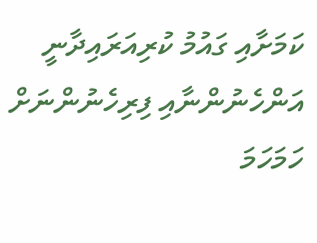ކަމަށާއި ގައުމު ކުރިއަރައިދާނީ އަންހެނުންނާއި ފިރިހެނުންނަށް ހަމަހަމަ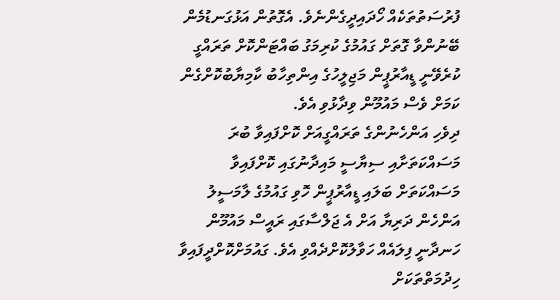ފުރުސަތުތަކެއް ހޯދައިދީގެންނެވެ. އެގޮތުން އަޅުގަނޑުމެން ބޭނުންވާ ގޮތަށް ގައުމުގެ ކުރިމަގު ބައްޓަންކޮށް ތަރައްގީ ކުރެވޭނީ ޑީއާރުޕީން މަޖިލީހުގެ އިންތިހާބު ކާމިޔާބުކޮށްގެން ކަމަށް ވެސް މައުމޫން ވިދާޅުވި އެވެ.
ދިވެހި އަންހެނުންގެ ތަރައްގީއަށް ކޮށްފައިވާ ބުރަ މަސައްކަތަށާއި ސިޔާސީ މައިދާނުގައި ކޮށްފައިވާ މަސައްކަތަށް ބަލައި ޑީއާރުޕީން ހޮވި ގައުމުގެ ލާމަސީލު އަންހެން ދަރިޔާ އަށް އެ ޖަލްސާގައި ރައީސް މައުމޫން ހަނދާނީ ފިލައެއް ހަވާލުކޮށްދެއްވި އެވެ. ގައުމަށްކޮށްދީފައިވާ ހިދުމަތްތަކަށް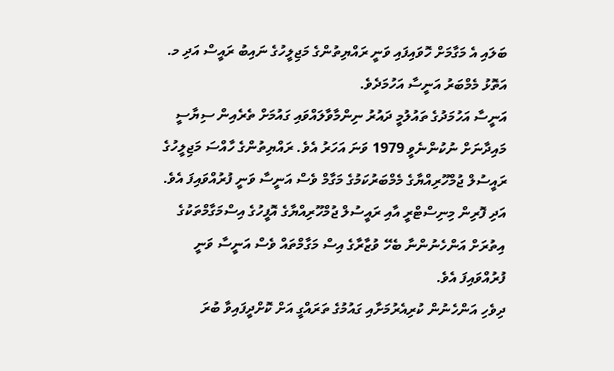ބަލައި އެ މަގާމަށް ހޮވައިފައި ވަނީ ރައްޔިތުންގެ މަޖިލީހުގެ ނައިބު ރައީސް އަދި މ. އަތޮޅު މެމްބަރު އަނީސާ އަހުމަދެވެ.
އަނީސާ އަހުމަދުގެ ތައުލުމީ ދައުރު ނިންމާވާލައްވައި ގައުމަށް ތެރެއިން ސިޔާސީ މައިދާނަށް ނުކުންނެވީ 1979 ވަނަ އަހަރު އެވެ. ރައްޔިތުންގެ ހާއްސަ މަޖިލީހުގެ ރައީސުލް ޖުމްހޫރިއްޔާގެ މެމްބަރުކަމުގެ މަގާމް ވެސް އަނީސާ ވަނީ ފުރުއްވައިފަ އެވެ. އަދި ފޮރިން މިނިސްޓްރީ އާއި ރައީސުލް ޖުމްހޫރިއްޔާގެ އޮފީހުގެ އިސްމަގާމްތަކުގެ އިތުރަށް އަންހެނުންނާ ބެހޭ ވުޒާރާގެ އިސް މަގާމްތައް ވެސް އަނީސާ ވަނީ ފުރުއްވައިފަ އެވެ.
ދިވެހި އަންހެނުން ކުރިއެރުމަށާއި ގައުމުގެ ތަރައްގީ އަށް ކޮށްދީފައިވާ ބުރަ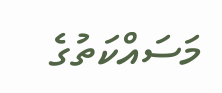މަސައްކަތުގެ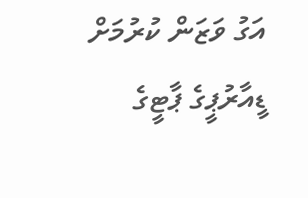އަގު ވަޒަން ކުރުމަށް ޑީއާރުޕީގެ ޕާޓީގެ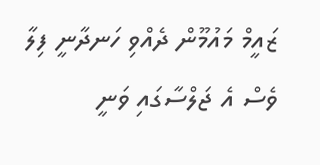ޒައީމް މައުމޫން ދެއްވި ހަނދާނީ ފިލާ ވެސް އެ ޖަލްސާގައި ވަނީ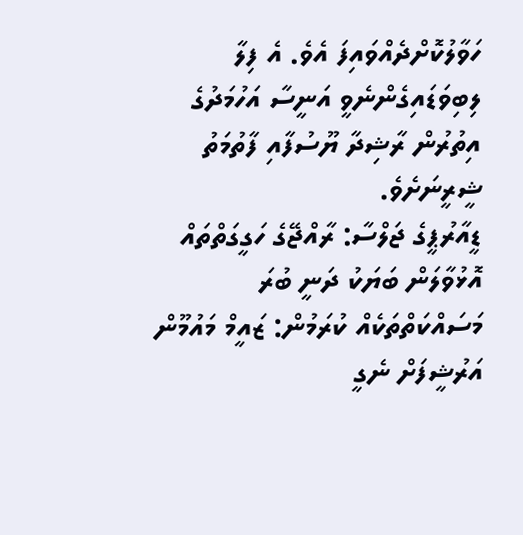ހަވާލުކޮށްދެއްވައިފަ އެވެ. އެ ފިލާ ލިބިވަޑައިގެންނެވީ އަނީސާ އަހުމަދުގެ އިތުރުން ރާޝިދާ ޔޫސުފާއި ފާތުމަތު ޝީރީނަށެވެ.
ޑީއާރުޕީގެ ޖަލްސާ: ރާއްޖޭގެ ހަގީގަތްތައް އޮޅުވާލަން ބަޔަކު ދަނީ ބުރަ މަސައްކަތްތަކެއް ކުރަމުން: ޒައީމް މައުމޫން
އަރުޝީފަށް ނެގީ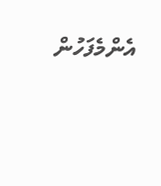އެންމެފަހުން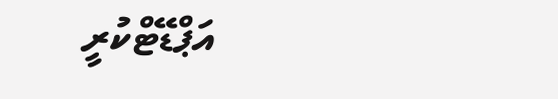އަޕްޑޭޓްކުރީ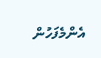އެންމެފަހުން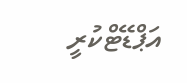އަޕްޑޭޓްކުރީ